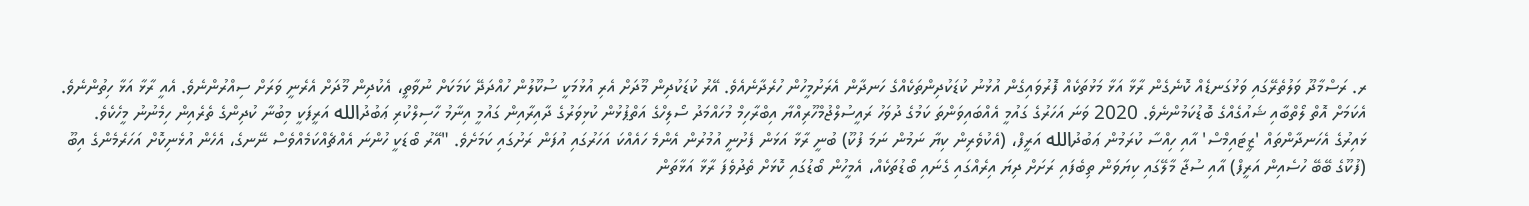ރ. ރަސްމާދޫ ވަލުތެރޭގައި ވަޅުގަނޑެއް ކޮނެގެން ރާޅާ އަޅާ މަޅުތަކެއް ފޮރުވައިގެން އުޅުނު ކުޑަކުދިންތަކެއްގެ ހަނދާން އެރަށުމީހުން ހުރެދާނެއެވެ. އޭރު ކުޑަކުދިން މޫދަށް އެރި އުޅުމަކީ ސުކޫލުން ހުއްދަދޭ ކަމަކަށް ނުވާތީ، އެކުދިން މޫދަށް އެރެނީ ވަރަށް ސިއްރުންނެވެ. އެއީ ރާޅާ އަޅާ ހިތުންނެވެ. އެކަމަށް އޮތް ލޯތްބާއި ޝައުގެއްގެ ބޮޑުކަމުންނެވެ. 2020 ވަނަ އަހަރުގެ ގައުމީ އެއްބައިވަންތަ ކަމުގެ ދުވަހު ރައީސުލްޖުމްހޫރިއްޔާ އިބްރާހިމް މުހައްމަދު ސޯލިހްގެ އަތްޕުޅުން ކުޅިވަރުގެ ދާއިރާއިން ގައުމީ އިނާމު ހާސިލްކުރި ޢަބުދުالله އަރީފަކީ މިބުނާ ކުދިންގެ ތެރެއިން ހިމެނުނު މީހެކެވެ.
ޅައިރުގެ އެހަނދާންތައް 'ޒީޓައިމްސް' އާއި ހިއްސާ ކުރަމުން ޢަބުދުالله އަރީފް، (އެކުވެރިން ކިޔާ ނަމުން ނަމަ ފުކޫ) ބުނީ ރާޅާ އަޅަން ފެށުނީ އުމުރުން އެންމެ ހައެއްކަ އަހަރުގައި އުފަން ރަށުގައި ކަމަށެވެ. "އޭރު ބޯޑަކީ ހުންނަ އެއްޗެއްކަމެއްވެސް ނޭނގެ، އެހެން އުޅެނިކޮށް އަހަރެމެންގެ އިބޫ (ފުކޫގެ ބޭބޭ ހުސެއިން އަރީފް) އާއި ސުޖާ މާލޭގައި ކިޔަވަން ތިބެފައި ރަށަށް ދިޔަ އިރެއްގައި ގެނައި ބޯޑުތަކެއް، އެމީހުން ބޯޑުގައި ކޮޅަށް ތެދުވެފަ ރާޅާ އަޅާތަން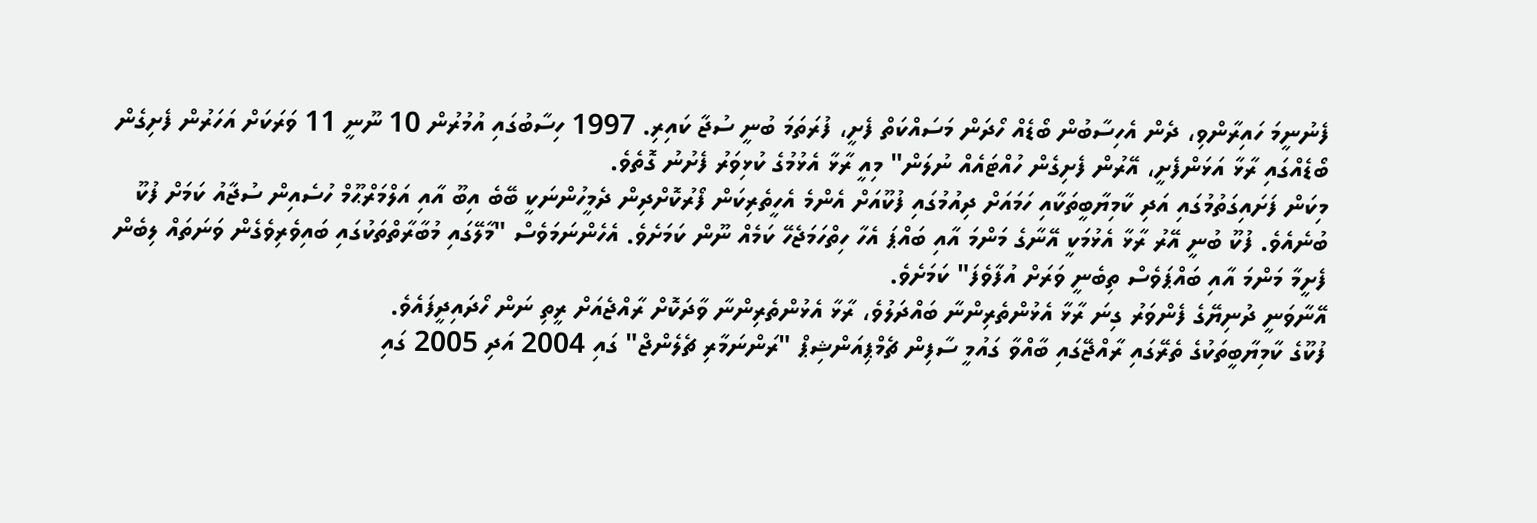ފެނުނީމަ ހައިރާންވި، ދެން އެހިސާބުން ބޯޑެއް ހޯދަން މަސައްކަތް ފެށީ، ފުރަތަމަ ބުނީ ސުޖާ ކައިރި. 1997 ހިސާބުގައި އުމުރުން 10 ނޫނީ 11 ވަރަކަށް އަހަރުން ފެށިގެން ބޯޑެއްގައި ރާޅާ އަޅަންފެށީ، އޭރުން ފެށިގެން ހުއްޓައެއް ނުލަން" މިއީ ރާޅާ އެޅުމުގެ ކުޅިވަރު ފެށުނު ގޮތެވެ.
މިކަން ފަށައިގަތުމުގައި އަދި ކާމިޔާބީތަކާއި ހަމައަށް ދިއުމުގައި ފުކޫއަށް އެންމެ އެހީތެރިކަން ފޯރުކޮށްދިން ދެމީހުންނަކީ ބޭބެ އިބޫ އާއި އަލްމަރްޙޫމް ހުސެއިން ސުޖާއު ކަމަށް ފުކޫ ބުނެއެވެ. ފުކޫ ބުނީ އޭރު ރާޅާ އެޅުމަކީ އޭނާގެ މަންމަ އާއި ބައްޕަ އެހާ ހިތްހަމަޖެހޭ ކަމެއް ނޫން ކަމަށެވެ. އެހެންނަމަވެސް "މާލޭގައި މުބާރާތްތަކުގައި ބައިވެރިވެގެން ވަނަތައް ލިބެން ފެށީމާ މަންމަ އާއި ބައްޕަވެސް ތިބެނީ ވަރަށް އުފާވެފަ" ކަމަށެވެ.
އޭނާވަނީ ދުނިޔޭގެ ފެންވަރު ގިނަ ރާޅާ އެޅުންތެރިންނާ ބައްދަލުވެ، ރާޅާ އެޅުންތެރިންނާ ވާދަކޮށް ރާއްޖެއަށް ރީތި ނަން ހޯދައިދީފައެވެ.
ފުކޫގެ ކާމިޔާބީތަކުގެ ތެރޭގައި ރާއްޖޭގައި ބާއްވާ ގައުމީ ސާފިން ޗެމްޕިއަންޝިޕް "ރަންނަމާރި ޗެލެންޖް" ގައި 2004 އަދި 2005 ގައި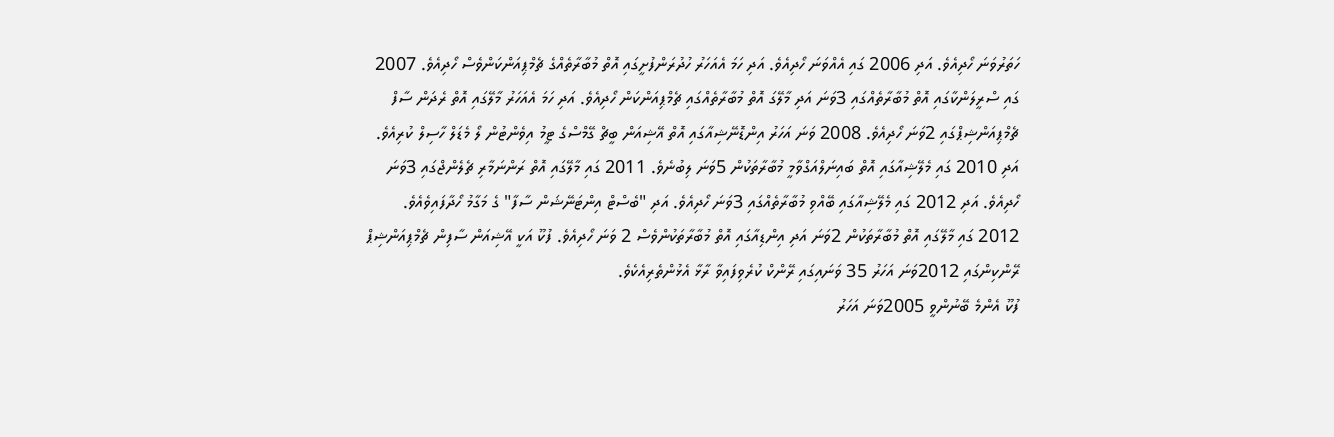ހަތަރުވަނަ ހޯދިއެވެ. އަދި 2006 ގައި އެއްވަނަ ހޯދިއެވެ. އަދި ހަމަ އެއަހަރު ހުދުރަންފުށީގައި އޮތް މުބާރާތެއްގެ ޗެމްޕިއަންކަންވެސް ހޯދިއެވެ. 2007 ގައި ސްރީލަންކާގައި އޮތް މުބާރާތެއްގައި 3ވަނަ އަދި މާލޭގަ އޮތް މުބާރާތެއްގައި ޗެމްޕިއަންކަން ހޯދިއެވެ. އަދި ހަމަ އެއަހަރު މާލޭގައި އޮތް ރެދަން ސާފް ޗެމްޕިއަންޝިޕްގައި 2ވަނަ ހޯދިއެވެ. 2008 ވަނަ އަހަރު އިންޑޮނޭޝިއާގައި އޮތް އޭޝިއަން ބީޗް ގޭމްސްގެ ޓީމު އިވެންޓުން ލޯ މެޑަލް ހާސިލް ކުރިއެވެ. އަދި 2010 ގައި މެލޭޝިއާގައި އޮތް ބައިނަލްއަގްވާމީ މުބާރާތަކުން 5ވަނަ ލިބުނެވެ. 2011 ގައި މާލޭގައި އޮތް ރަންނަމާރި ޗެލެންޖްގައި 3ވަނަ ހޯދިއެވެ. އަދި 2012 ގައި މެލޭޝިއާގައި ބޭއްވި މުބާރާތެއްގައި 3ވަނަ ހޯދިއެވެ. އަދި "ބެސްޓް އިންޓަނޭޝަން ސާފާ" ގެ މަގާމު ހޯދާފައިވެއެވެ. 2012 ގައި މާލޭގައި އޮތް މުބާރާތަކުން 2ވަނަ އަދި އިންޑިއާގައި އޮތް މުބާރާތަކުންވެސް 2 ވަނަ ހޯދިއެވެ. ފުކޫ އަކީ އޭޝިއަން ސާފިން ޗެމްޕިއަންޝިޕް ރޭންކިންގައި 2012ވަނަ އަހަރު 35 ވަނައިގައި ރޭންކް ކުރެވިފައިވާ ރާޅާ އެޅުންތެރިއެކެވެ.
ފުކޫ އެންމެ ބޭނުންވީ 2005ވަނަ އަހަރު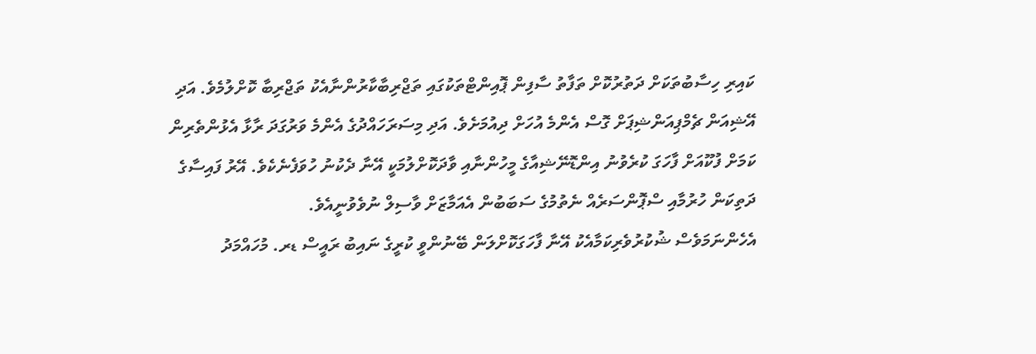ކައިރި ހިސާބުތަކަށް ދަތުރުކޮށް ތަފާތު ސާފިން ޕޮއިންޓްތަކުގައި ތަޖްރިބާކާރުންނާއެކު ތަޖްރިބާ ކޮށްލުމެވެ. އަދި އޭޝިއަން ޗެމްޕިއަންޝިޕަށް ގޮސް އެންމެ އުހަށް ދިއުމަށެވެ. އަދި މިސަރަހައްދުގެ އެންމެ ވަރުގަދަ ރާޅާ އެޅުންތެރިން ކަމަށް ފުކޫއަށް ފާހަގަ ކުރެވުނު އިންޑޮނޭޝިއާގެ މީހުންނާއި ވާދަކޮށްލުމަކީ އޭނާ ދެކުނު ހުވަފެނެކެވެ. އޭރު ފައިސާގެ ދަތިކަން ހުރުމާއި ސްޕޮންސަރެއް ނެތުމުގެ ސަބަބުން އެއަމާޒަށް ވާސިލް ނުވެވުނީއެވެ.
އެހެންނަމަވެސް ޝުކުރުވެރިކަމާއެކު އޭނާ ފާހަގަކޮށްލަން ބޭނުންވީ ކުރީގެ ނައިބު ރައީސް ޑރ. މުހައްމަދު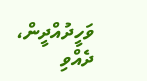ވަހީދުއްދީން، ދެއްވި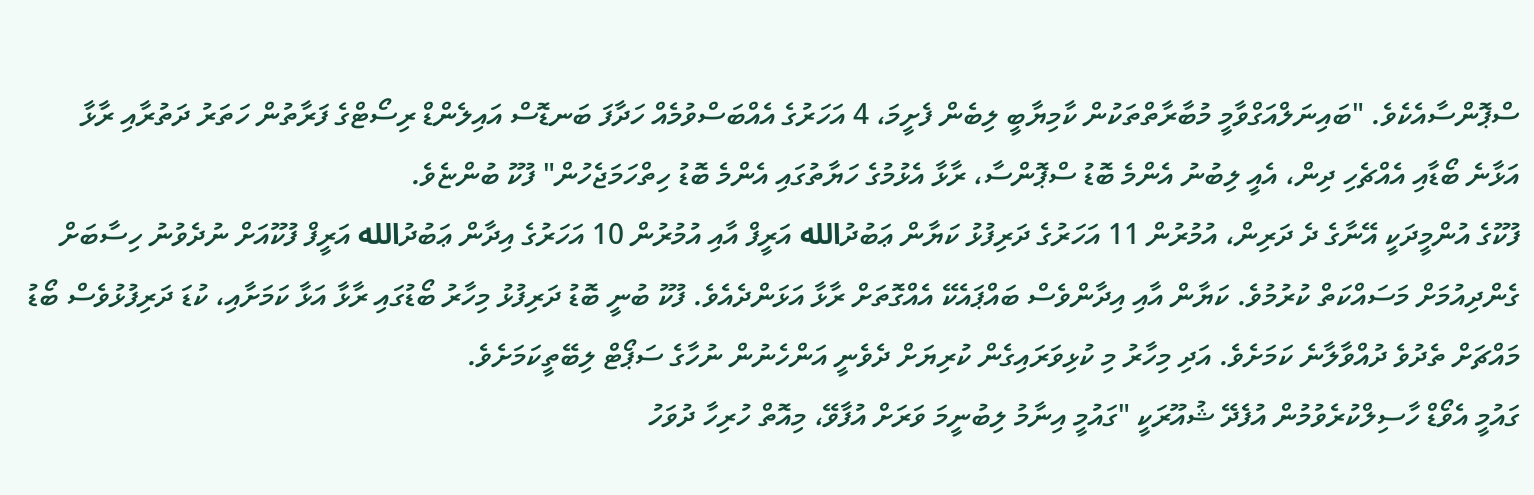ސްޕޮންސާއެކެވެ. "ބައިނަލްއަގްވާމީ މުބާރާތްތަކުން ކާމިޔާބީ ލިބެން ފެށީމަ، 4 އަހަރުގެ އެއްބަސްވުމެއް ހަދާފަ ބަނޑޮސް އައިލެންޑް ރިސޯޓްގެ ފަރާތުން ހަތަރު ދަތުރާއި ރާޅާ އަޅާނެ ބޯޑާއި އެއްޗެހި ދިން، އެއީ ލިބުނު އެންމެ ބޮޑު ސްޕޮންސާ، ރާޅާ އެޅުމުގެ ހަޔާތުގައި އެންމެ ބޮޑު ހިތްހަމަޖެހުން" ފުކޫ ބުންޏެވެ.
ފުކޫގެ އުންމީދަކީ އޭނާގެ ދެ ދަރިން، އުމުރުން 11 އަހަރުގެ ދަރިފުޅު ކަޔާން ޢަބުދުالله އަރީފް އާއި އުމުރުން 10 އަހަރުގެ އިދާން ޢަބުދުالله އަރީފް ފުކޫއަށް ނުދެވުނު ހިސާބަށް ގެންދިއުމަށް މަސައްކަތް ކުރުމުވެ. ކަޔާން އާއި އިދާންވެސް ބައްޕައެކޭ އެއްގޮތަށް ރާޅާ އަޅަންދެއެވެ. ފުކޫ ބުނީ ބޮޑު ދަރިފުޅު މިހާރު ބޯޑުގައި ރާޅާ އަޅާ ކަމަށާއި، ކުޑަ ދަރިފުޅުވެސް ބޯޑު މައްޗަށް ތެދުވެ ދުއްވާލާނެ ކަމަށެވެ. އަދި މިހާރު މި ކުޅިވަރައިގެން ކުރިޔަށް ދެވެނީ އަންހެނުން ނުހާގެ ސަޕޯޓް ލިބޭތީކަމަށެވެ.
ގައުމީ އެވޯޑް ހާސިލްކުރެވުމުން އުފެދޭ ޝުއޫރަކީ "ގައުމީ އިނާމު ލިބުނީމަ ވަރަށް އުފާވޭ، މިއޮތް ހުރިހާ ދުވަހު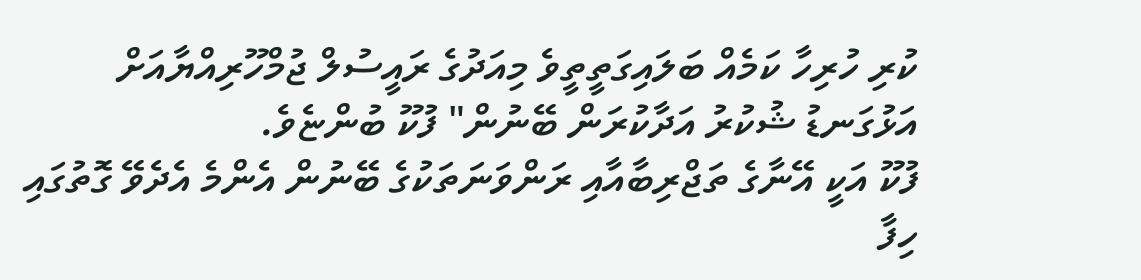ކުރި ހުރިހާ ކަމެއް ބަލައިގަތީތީވެ މިއަދުގެ ރައީސުލް ޖުމްހޫރިއްޔާއަށް އަޅުގަނޑު ޝުކުރު އަދާކުރަން ބޭނުން" ފުކޫ ބުންޏެވެ.
ފުކޫ އަކީ އޭނާގެ ތަޖްރިބާއާއި ރަންވަނަތަކުގެ ބޭނުން އެންމެ އެދެވޭ ގޮތުގައި ހިފާ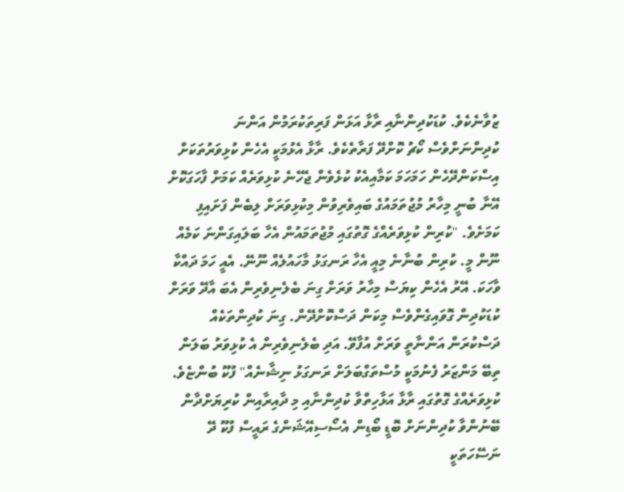ޒުވާނެކެވެ. ކުޑަކުދިންނާއި ރާޅާ އަޅަން ފަރިތަކުރަމުން އަންނަ ކުދިންނަށްވެސް ކޯޗު ކޮށްދޭ ފަރާތެކެވެ. ރާޅާ އެޅުމަކީ އެހެން ކުޅިވަރުތަކަށް އިސްކަންދޭހެން ހަމަހަމަ ކަމާއިއެކު ކުޅެވެން ޖެހޭނެ ކުޅިވަރެއް ކަމަށް ފާހަގަކޮށް އޭނާ ބުނީ މިހާރު މުޖުތަމައުގެ ބައިވެރިވުން މިކުޅިވަރަށް ލިބެން ފަށައިފި ކަމަށެވެ. "ކުރިން ކުޅިވަރެއްގެ ގޮތުގައި މުޖުތަމައުން އެހާ ބަލައިގަންނަ ކަމެއް ނޫން މީ. ކުރިން ބުނާނެ މިއީ އެހާ ރަނގަޅު މާހައުލެއް ނޫނޭ. އެއީ ހަމަ ދައްކާ ވާހަކަ. އޭރު އެހެން ކިޔަސް މިހާރު ވަރަށް ގިނަ ބެލެނިވެރިން އެބަ އާދޭ ވަރަށް ކުޑަކުދިން ގޮވައިގެންވެސް މިކަން ދަސްކޮށްދޭން. ގިނަ ކުދިންތަކެއް ދަސްކުރަން އަންނާތީ ވަރަށް އުފާވޭ. އަދި ބެލެނިވެރިން އެ ކުޅިވަރު ބަލަން ތިބޭ މަންޒަރު ފެނުމަކީ މުސްތަގްބަލަށް ރަނގަޅު ނިޝާނެއް" ފުކޫ ބުންޏެވެ.
ކުޅިވަރެއްގެ ގޮތުގައި ރާޅާ އަޅާހިތްވާ ކުދިންނާއި މި ދާއިރާއިން ކުރިޔަށްދާން ބޭނުންވާ ކުދިންނަށް ބޮޑީ ބޯޑިން އެސޯސިއޭޝަންގެ ރައީސް ފުކޫ ދޭ ނަސޭހަތަކީ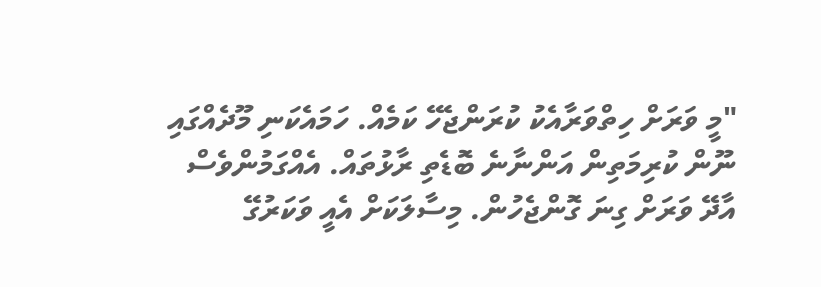"މީ ވަރަށް ހިތްވަރާއެކު ކުރަންޖެހޭ ކަމެއް. ހަމައެކަނި މޫދެއްގައި ނޫން ކުރިމަތިން އަންނާނެ ބޮޑެތި ރާޅުތައް. އެއްގަމުންވެސް އާދޭ ވަރަށް ގިނަ ގޮންޖެހުން. މިސާލަކަށް އެއީ ވަކަރުގޭ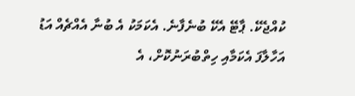ކުއްޖެކޭ. ޕާޓޭ އެކޭ ބުނެފާނެ. އެކަމަކު އެ ބުނާ އެއްޗެއް އަޑު އަހާލާފަ އެކަމާއި ހިތްބުރަނުކޮށް، އެ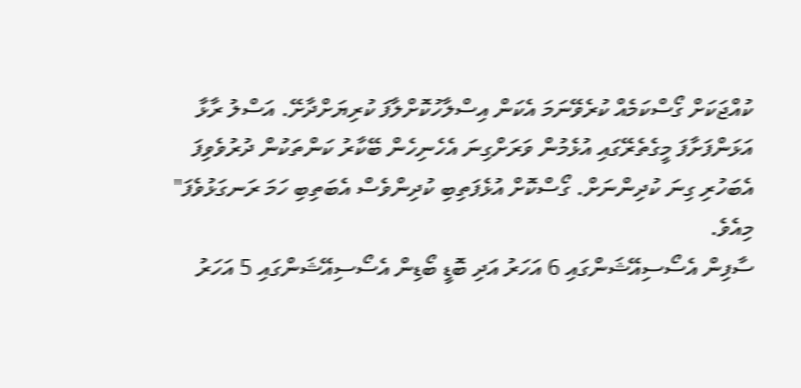ކުއްޖަކަށް ގޯސްކަމެއް ކުރެވޭނަމަ އެކަން އިސްލާހުކޮށްލާފަ ކުރިޔަށްދާށޭ. އަސްލު ރާޅާ އަޅަންފަށާފަ މީގެތެރޭގައި އުޅެމުން ވަރަށްގިނަ އެހެނިހެން ބޭކާރު ކަންތަކުން ދުރުވެވިފަ އެބަހުރި ގިނަ ކުދިންނަށް. ގޯސްކޮށް އުޅެފަތިބި ކުދިންވެސް އެބަތިބި ހަމަ ރަނގަޅުވެފަ" މިއެވެ.
ސާފިން އެސޯސިއޭޝަންގައި 6 އަހަރު އަދި ބޮޑީ ބޯޑިން އެސޯސިއޭޝަންގައި 5 އަހަރު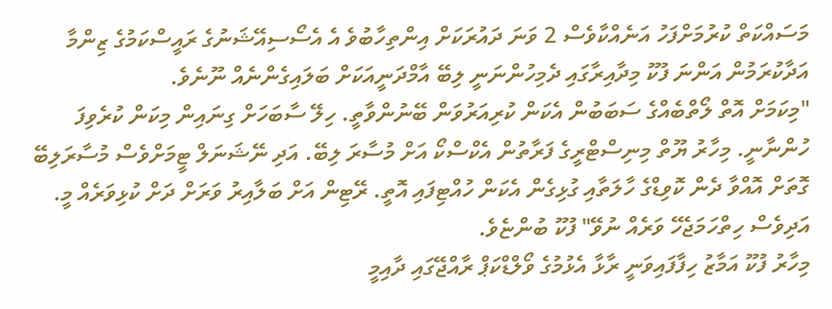މަސައްކަތް ކުރުމަށްފަހު އަނެއްކާވެސް 2 ވަނަ ދައުރަކަށް އިންތިހާބުވެ އެ އެސޯސިއޭޝަނުގެ ރައީސްކަމުގެ ޒިންމާ އަދާކުރަމުން އަންނަ ފުކޫ މިދާއިރާގައި ދެމިހުންނަނީ ލިބޭ އާމްދަނީއަކަށް ބަލައިގެންނެއް ނޫނެވެ.
"މިކަމަށް އޮތް ލޯތްބެއްގެ ސަބަބުން އެކަން ކުރިއަރުވަން ބޭނުންވާތީ. ހިލޭ ސާބަހަށް ގިނައިން މިކަން ކުރެވިފަ ހުންނާނީ. މިހާރު ޔޫތް މިނިސްޓްރީގެ ފަރާތުން އެކްސްކޯ އަށް މުސާރަ ލިބޭ. އަދި ނޭޝަނަލް ޓީމަށްވެސް މުސާރަލިބޭ ގޮތަށް އޮއްވާ ދެން ކޮވިޑްގެ ހާލަތާއި ގުޅިގެން އެކަން ހުއްޓިފައި އޮތީ. ރޭޓިން އަށް ބަލާއިރު ވަރަށް ދަށް ކުޅިވަރެއް މީ. އަދިވެސް ހިތްހަމަޖެހޭ ވަރެއް ނުވޭ" ފުކޫ ބުންޏެވެ.
މިހާރު ފުކޫ އަމާޒު ހިފާފައިވަނީ ރާޅާ އެޅުމުގެ ވޯލްޑްކަޕް ރާއްޖޭގައި ދާއިމީ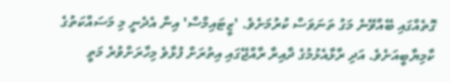ގޮތެއްގައި ބޭއްވޭނެ މަގު ތަނަވަސް ކުރުމަށެވެ. 'ޒީޓައިމްސް' އިން އެދެނީ މި މަސައްކަތުގެ ކާމިޔާބީއަށެވެ. އަދި ރާޅާއެޅުމުގެ ދާއިރާ ރާއްޖޭގައި އިތުރަށް ފުޅާވެ މިހާރަށްވުރެ މަތީ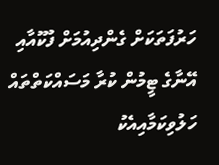ހަރުފަތަކަށް ގެންދިއުމަށް ފުކޫއާއި އޭނާގެ ޓީމުން ކުރާ މަސައްކަތްތައް ހަލުވިކަމާއިއެކު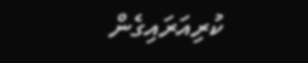ކުރިއަރައިގެން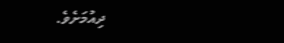ދިއުމަށެވެ.